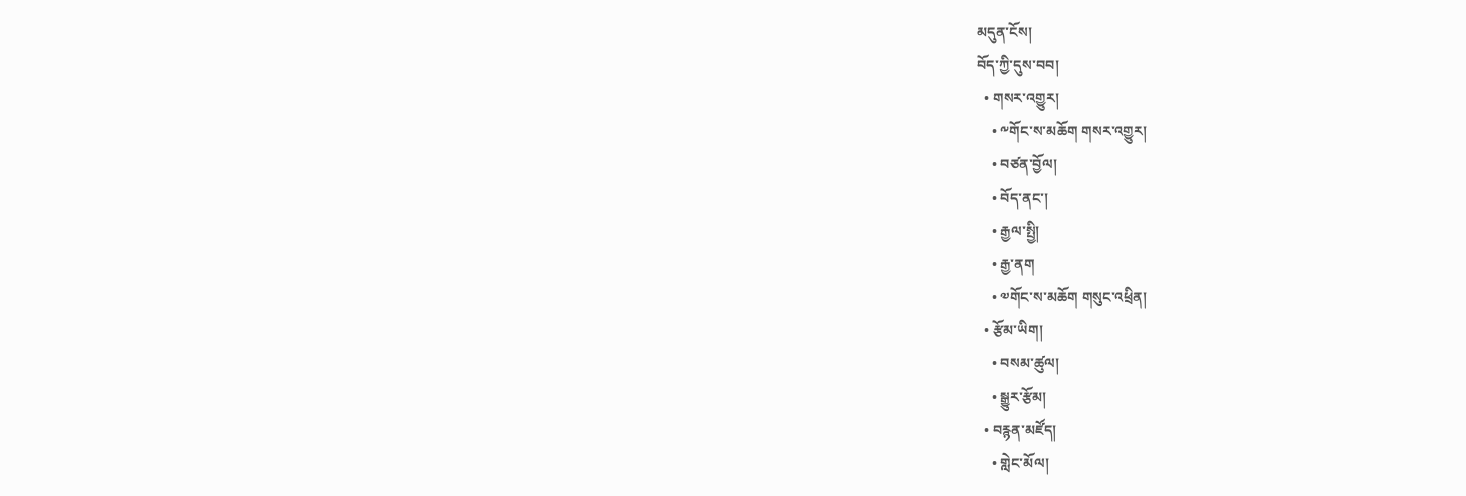མདུན་ངོས།
བོད་ཀྱི་དུས་བབ།
  • གསར་འགྱུར།
    • ༸གོང་ས་མཆོག གསར་འགྱུར།
    • བཙན་བྱོལ།
    • བོད་ནང་།
    • རྒྱལ་སྤྱི།
    • རྒྱ་ནག
    • ༧གོང་ས་མཆོག གསུང་འཕྲིན།
  • རྩོམ་ཡིག།
    • བསམ་ཚུལ།
    • སྒྱུར་རྩོམ།
  • བརྙན་མཛོད།
    • གླེང་མོལ།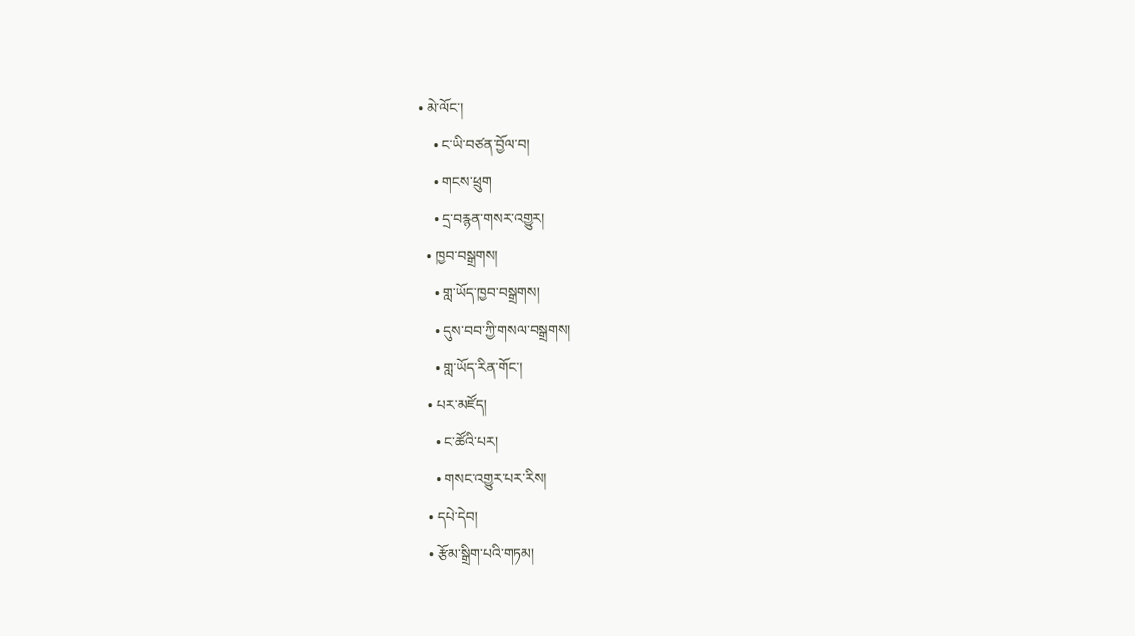• མེ་ལོང་།
    • ང་ཡི་བཙན་བྱོལ་བ།
    • གངས་ཕྲུག
    • དྲ་བརྙན་གསར་འགྱུར།
  • ཁྱབ་བསྒྲགས།
    • གླ་ཡོད་ཁྱབ་བསྒྲགས།
    • དུས་བབ་ཀྱི་གསལ་བསྒྲགས།
    • གླ་ཡོད་རིན་གོང་།
  • པར་མཛོད།
    • ང་ཚོའི་པར།
    • གསང་འགྱུར་པར་རིས།
  • དཔེ་དེབ།
  • རྩོམ་སྒྲིག་པའི་གཏམ།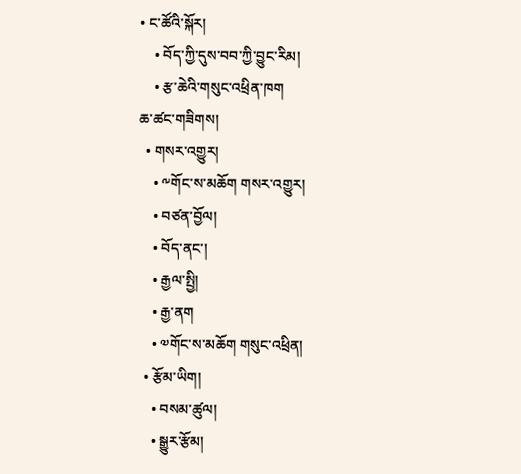• ང་ཚོའི་སྐོར།
    • བོད་ཀྱི་དུས་བབ་ཀྱི་བྱུང་རིམ།
    • རྩ་ཆེའི་གསུང་འཕྲིན་ཁག
ཆ་ཚང་གཟིགས།
  • གསར་འགྱུར།
    • ༸གོང་ས་མཆོག གསར་འགྱུར།
    • བཙན་བྱོལ།
    • བོད་ནང་།
    • རྒྱལ་སྤྱི།
    • རྒྱ་ནག
    • ༧གོང་ས་མཆོག གསུང་འཕྲིན།
  • རྩོམ་ཡིག།
    • བསམ་ཚུལ།
    • སྒྱུར་རྩོམ།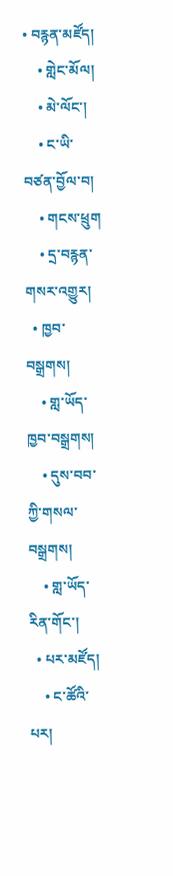• བརྙན་མཛོད།
    • གླེང་མོལ།
    • མེ་ལོང་།
    • ང་ཡི་བཙན་བྱོལ་བ།
    • གངས་ཕྲུག
    • དྲ་བརྙན་གསར་འགྱུར།
  • ཁྱབ་བསྒྲགས།
    • གླ་ཡོད་ཁྱབ་བསྒྲགས།
    • དུས་བབ་ཀྱི་གསལ་བསྒྲགས།
    • གླ་ཡོད་རིན་གོང་།
  • པར་མཛོད།
    • ང་ཚོའི་པར།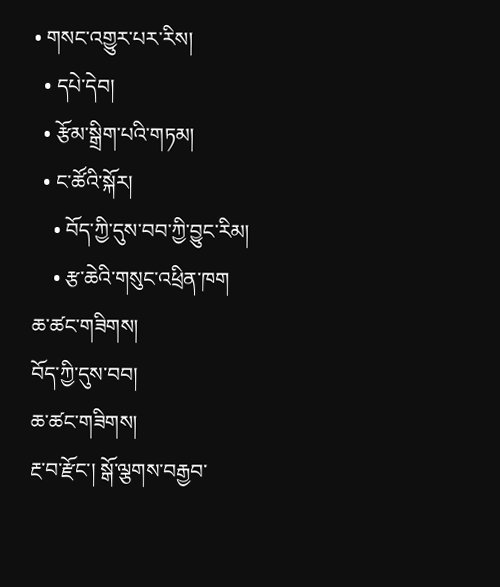• གསང་འགྱུར་པར་རིས།
  • དཔེ་དེབ།
  • རྩོམ་སྒྲིག་པའི་གཏམ།
  • ང་ཚོའི་སྐོར།
    • བོད་ཀྱི་དུས་བབ་ཀྱི་བྱུང་རིམ།
    • རྩ་ཆེའི་གསུང་འཕྲིན་ཁག
ཆ་ཚང་གཟིགས།
བོད་ཀྱི་དུས་བབ།
ཆ་ཚང་གཟིགས།
རྔ་བ་རྫོང་། སྒོ་ལྕགས་བརྒྱབ་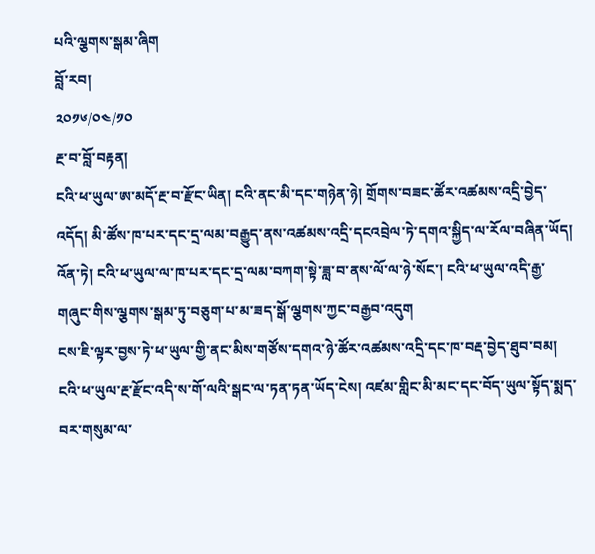པའི་ལྕགས་སྒམ་ཞིག
བློ་རབ།
༢༠༡༦/༠༤/༡༠
རྔ་བ་བློ་བརྟན།
ངའི་ཕ་ཡུལ་ཨ་མདོ་རྔ་བ་རྫོང་ཡིན། ངའི་ནང་མི་དང་གཉེན་ཉེ། གྲོགས་བཟང་ཚོར་འཚམས་འདྲི་བྱེད་འདོད། མི་ཚོས་ཁ་པར་དང་དྲ་ལམ་བརྒྱུད་ནས་འཚམས་འདྲི་དངའབྲེལ་ཏེ་དགའ་སྐྱིད་ལ་རོལ་བཞིན་ཡོད། འོན་ཏེ། ངའི་ཕ་ཡུལ་ལ་ཁ་པར་དང་དྲ་ལམ་བཀག་སྟེ་ཟླ་བ་ནས་ལོ་ལ་ཉེ་སོང་། ངའི་ཕ་ཡུལ་འདི་རྒྱ་གཞུང་གིས་ལྕགས་སྒམ་ཏུ་བཅུག་པ་མ་ཟད་སྒོ་ལྕགས་ཀྱང་བརྒྱབ་འདུག
ངས་ཇི་ལྟར་བྱས་ཏེ་ཕ་ཡུལ་གྱི་ནང་མིས་གཙོས་དགའ་ཉེ་ཚོར་འཚམས་འདྲི་དང་ཁ་བརྡ་བྱེད་ཐུབ་བམ།
ངའི་ཕ་ཡུལ་རྔ་རྫོང་འདི་ས་གོ་ལའི་སྒང་ལ་ཏན་ཏན་ཡོད་ངེས། འཛམ་གླིང་མི་མང་དང་བོད་ཡུལ་སྟོད་སྨད་བར་གསུམ་ལ་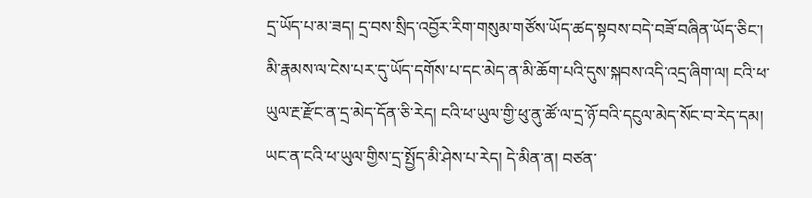དྲ་ཡོད་པ་མ་ཟད། དྲ་བས་སྲིད་འབྱོར་རིག་གསུམ་གཙོས་ཡོད་ཚད་སྟབས་བདེ་བཟོ་བཞིན་ཡོད་ཅིང་། མི་རྣམས་ལ་ངེས་པར་དུ་ཡོད་དགོས་པ་དང་མེད་ན་མི་ཆོག་པའི་དུས་སྐབས་འདི་འདྲ་ཞིག་ལ། ངའི་ཕ་ཡུལ་རྔ་རྫོང་ན་དྲ་མེད་དོན་ཅི་རེད། ངའི་ཕ་ཡུལ་གྱི་ཕུ་ནུ་ཚོ་ལ་དྲ་ཉོ་བའི་དངུལ་མེད་སོང་བ་རེད་དམ། ཡང་ན་ངའི་ཕ་ཡུལ་གྱིས་དྲ་སྤྱོད་མི་ཤེས་པ་རེད། དེ་མིན་ན། བཙན་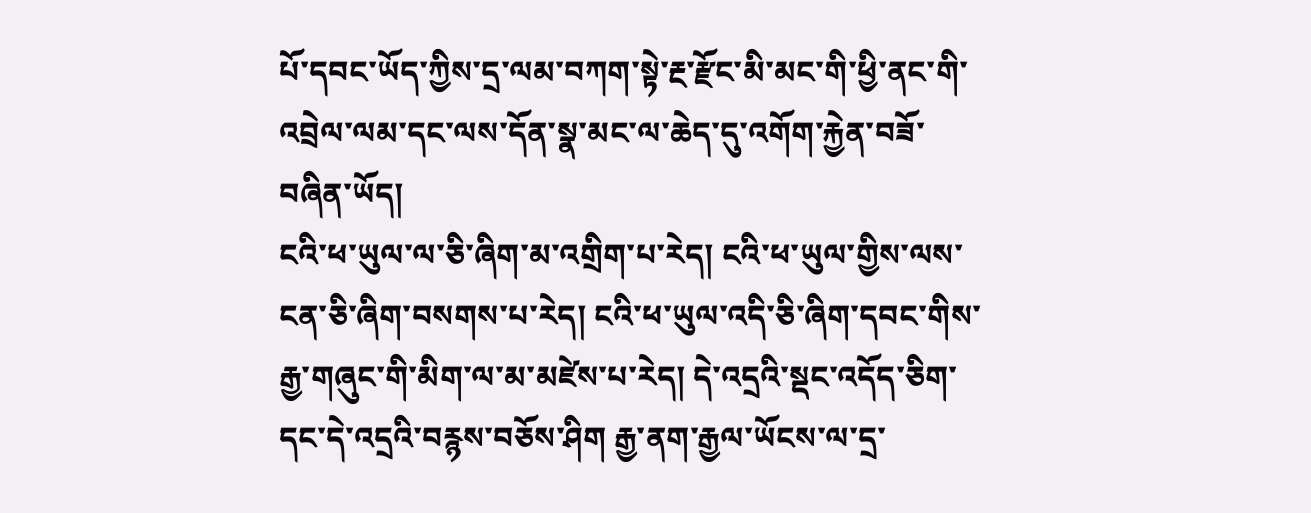པོ་དབང་ཡོད་ཀྱིས་དྲ་ལམ་བཀག་སྟེ་རྔ་རྫོང་མི་མང་གི་ཕྱི་ནང་གི་འབྲེལ་ལམ་དང་ལས་དོན་སྣ་མང་ལ་ཆེད་དུ་འགོག་རྐྱེན་བཟོ་བཞིན་ཡོད།
ངའི་ཕ་ཡུལ་ལ་ཅི་ཞིག་མ་འགྲིག་པ་རེད། ངའི་ཕ་ཡུལ་གྱིས་ལས་ངན་ཅི་ཞིག་བསགས་པ་རེད། ངའི་ཕ་ཡུལ་འདི་ཅི་ཞིག་དབང་གིས་རྒྱ་གཞུང་གི་མིག་ལ་མ་མཛེས་པ་རེད། དེ་འདྲའི་སྡང་འདོད་ཅིག་དང་དེ་འདྲའི་བརྙས་བཅོས་ཤིག རྒྱ་ནག་རྒྱལ་ཡོངས་ལ་དྲ་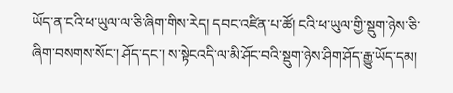ཡོད་ན་ངའི་ཕ་ཡུལ་ལ་ཅི་ཞིག་གིས་རེད། དབང་འཛིན་པ་ཚོ། ངའི་ཕ་ཡུལ་གྱི་སྡུག་ཉེས་ཅི་ཞིག་བསགས་སོང་། ཤོད་དང་། ས་སྟེངའདི་ལ་མི་ཤོང་བའི་སྡུག་ཉེས་ཤིག་ཤོད་རྒྱུ་ཡོད་དམ།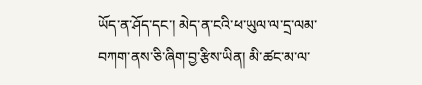ཡོད་ན་ཤོད་དང་། མེད་ན་ངའི་ཕ་ཡུལ་ལ་དྲ་ལམ་བཀག་ནས་ཅི་ཞིག་བྱ་རྩིས་ཡིན། མི་ཚང་མ་ལ་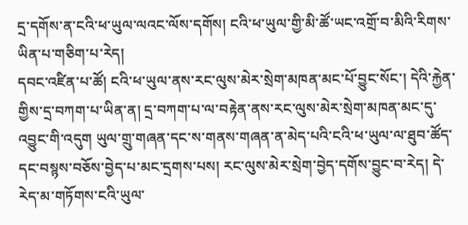དྲ་དགོས་ན་ངའི་ཕ་ཡུལ་ལའང་ལོས་དགོས། ངའི་ཕ་ཡུལ་གྱི་མི་ཚོ་ཡང་འགྲོ་བ་མིའི་རིགས་ཡིན་པ་གཅིག་པ་རེད།
དབང་འཛིན་པ་ཚོ། ངའི་ཕ་ཡུལ་ནས་རང་ལུས་མེར་སྲེག་མཁན་མང་པོ་བྱུང་སོང་། དེའི་རྐྱེན་གྱིས་དྲ་བཀག་པ་ཡིན་ན། དྲ་བཀག་པ་ལ་བརྟེན་ནས་རང་ལུས་མེར་སྲེག་མཁན་མང་དུ་འབྱུང་གི་འདུག ཡུལ་གྲུ་གཞན་དང་ས་གནས་གཞན་ན་མེད་པའི་ངའི་ཕ་ཡུལ་ལ་ཐུབ་ཚོད་དང་བསྙས་བཅོས་བྱེད་པ་མང་དྲགས་པས། རང་ལུས་མེར་སྲེག་བྱེད་དགོས་བྱུང་བ་རེད། དེ་རེད་མ་གཏོགས་ངའི་ཡུལ་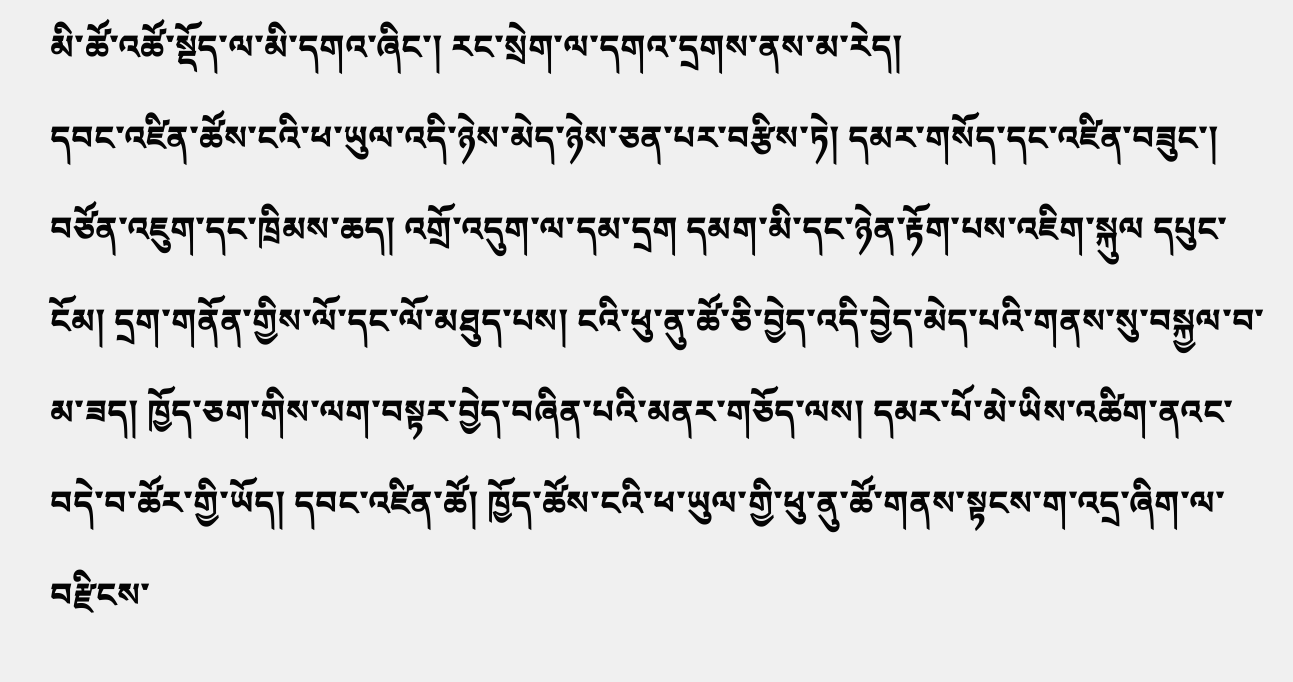མི་ཚོ་འཚོ་སྡོད་ལ་མི་དགའ་ཞིང་། རང་སྲེག་ལ་དགའ་དྲགས་ནས་མ་རེད།
དབང་འཛིན་ཚོས་ངའི་ཕ་ཡུལ་འདི་ཉེས་མེད་ཉེས་ཅན་པར་བརྩིས་ཏེ། དམར་གསོད་དང་འཛིན་བཟུང་། བཙོན་འཇུག་དང་ཁྲིམས་ཆད། འགྲོ་འདུག་ལ་དམ་དྲག དམག་མི་དང་ཉེན་རྟོག་པས་འཇིག་སྐུལ དཔུང་ངོམ། དྲག་གནོན་གྱིས་ལོ་དང་ལོ་མཐུད་པས། ངའི་ཕུ་ནུ་ཚོ་ཅི་བྱེད་འདི་བྱེད་མེད་པའི་གནས་སུ་བསྐྱལ་བ་མ་ཟད། ཁྱོད་ཅག་གིས་ལག་བསྟར་བྱེད་བཞིན་པའི་མནར་གཅོད་ལས། དམར་པོ་མེ་ཡིས་འཚིག་ནའང་བདེ་བ་ཚོར་གྱི་ཡོད། དབང་འཛིན་ཚོ། ཁྱོད་ཚོས་ངའི་ཕ་ཡུལ་གྱི་ཕུ་ནུ་ཚོ་གནས་སྟངས་ག་འདྲ་ཞིག་ལ་བརྫིངས་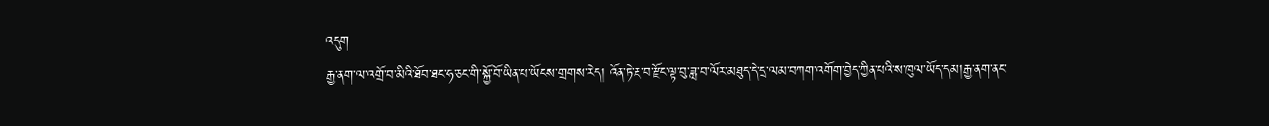འདུག
རྒྱ་ནག་ལ་འགྲོ་བ་མིའི་ཐོབ་ཐང་ཧ་ཅང་གི་སྐྱོ་བོ་ཡིན་པ་ཡོངས་གྲགས་རེད། འོན་ཏེ་རྔ་བ་རྫོང་ལྟ་བུ་ཟླ་བ་ལོར་མཐུད་དེ་དྲ་ལམ་བཀག་འགོག་བྱེད་ཀྱིན་པའི་ས་ཁུལ་ཡོད་དམ།རྒྱ་ནག་ནང་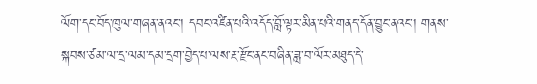ལོག་དང་བོད་ཁུལ་གཞན་ནའང་། དབང་འཛིན་པའི་འདོད་བློ་ལྟར་མིན་པའི་གནད་དོན་བྱུང་ནའང་། གནས་སྐབས་ཙམ་ལ་དྲ་ལམ་དམ་དྲག་བྱེད་པ་ལས་རྔ་རྫོང་ནང་བཞིན་ཟླ་བ་ལོར་མཐུད་དེ་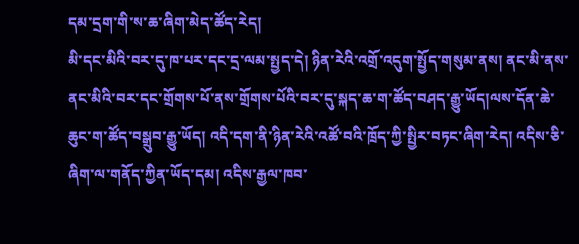དམ་དྲག་གི་ས་ཆ་ཞིག་མེད་ཚོད་རེད།
མི་དང་མིའི་བར་དུ་ཁ་པར་དང་དྲ་ལམ་སྤྱད་དེ། ཉིན་རེའི་འགྲོ་འདུག་སྤྱོད་གསུམ་ནས། ནང་མི་ནས་ནང་མིའི་བར་དང་གྲོགས་པོ་ནས་གྲོགས་པོའི་བར་དུ་སྐད་ཆ་ག་ཚོད་བཤད་རྒྱུ་ཡོད།ལས་དོན་ཆེ་ཆུང་ག་ཚོད་བསྒྲུབ་རྒྱུ་ཡོད། འདི་དག་ནི་ཉིན་རེའི་འཚོ་བའི་ཁྲོད་ཀྱི་སྤྱིར་བཏང་ཞིག་རེད། འདིས་ཅི་ཞིག་ལ་གནོད་ཀྱིན་ཡོད་དམ། འདིས་རྒྱལ་ཁབ་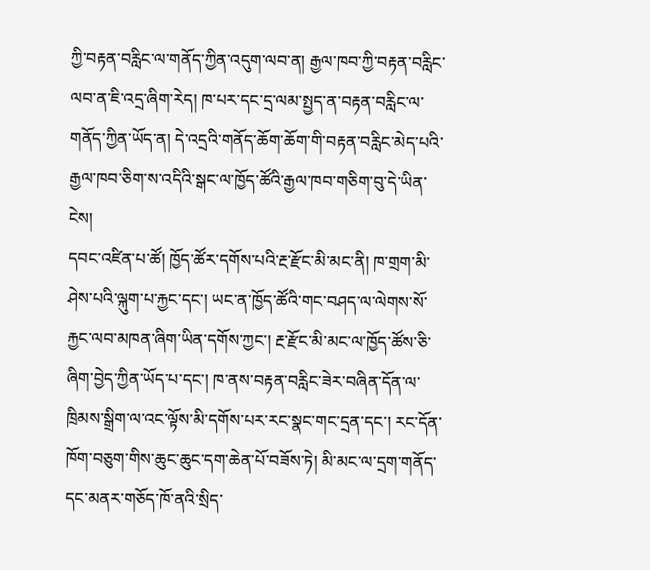ཀྱི་བརྟན་བརླིང་ལ་གནོད་ཀྱིན་འདུག་ལབ་ན། རྒྱལ་ཁབ་ཀྱི་བརྟན་བརླིང་ལབ་ན་ཇི་འདྲ་ཞིག་རེད། ཁ་པར་དང་དྲ་ལམ་སྤྱད་ན་བརྟན་བརླིང་ལ་གནོད་ཀྱིན་ཡོད་ན། དེ་འདྲའི་གནོད་ཆོག་ཆོག་གི་བརྟན་བརླིང་མེད་པའི་རྒྱལ་ཁབ་ཅིག་ས་འདིའི་སྒང་ལ་ཁྱོད་ཚོའི་རྒྱལ་ཁབ་གཅིག་བུ་དེ་ཡིན་ངེས།
དབང་འཛིན་པ་ཚོ། ཁྱོད་ཚོར་དགོས་པའི་རྔ་རྫོང་མི་མང་ནི། ཁ་གྲག་མི་ཤེས་པའི་ལྐུག་པ་རྐྱང་དང་། ཡང་ན་ཁྱོད་ཚོའི་གང་བཤད་ལ་ལེགས་སོ་རྐྱང་ལབ་མཁན་ཞིག་ཡིན་དགོས་ཀྱང་། རྔ་རྫོང་མི་མང་ལ་ཁྱོད་ཚོས་ཅི་ཞིག་བྱེད་ཀྱིན་ཡོད་པ་དང་། ཁ་ནས་བརྟན་བརླིང་ཟེར་བཞིན་དོན་ལ་ཁྲིམས་སྒྲིག་ལ་འང་ལྟོས་མི་དགོས་པར་རང་སྣང་གང་དྲན་དང་། རང་དོན་ཁོག་བཅུག་གིས་ཆུང་ཆུང་དག་ཆེན་པོ་བཟོས་ཏེ། མི་མང་ལ་དྲག་གནོད་དང་མནར་གཅོད་ཁོ་ནའི་སྲིད་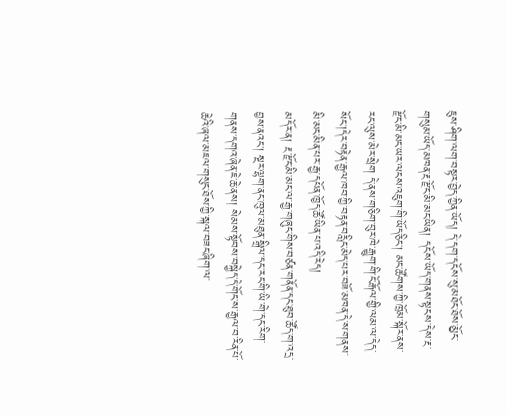ཇུས་ཤིག་ལག་བསྟར་བྱེད་ཀྱིན་ཡོད། དེ་དག་དངོས་སུ་མཐོང་ཐོས་མྱོང་གསུམ་ཡོད་མཁན་རྔ་རྫོང་མི་མང་ཡིན། དངོས་ཡོད་གནས་སྟངས་དེས་རྔ་རྫོང་མི་མང་ཡར་ལངས་འཇུག་གི་ཡོད་ཅིང་། མང་ཚོགས་ཀྱི་ཁྲོམ་སྐོར་ནས་རང་ལུས་མེར་སྲེག དེ་ནས་གཅིག་བུར་ཁེ་རྒྱུག་གི་ངོ་རྒོལ་གྱི་ལམ་ལ་དེད་སོང་།དེར་བརྟེན་རྒྱལ་ཁབ་ཀྱི་བརྟན་བརླིང་མེད་པར་བཟོ་མཁན་དེ་ས་གནས་མི་མང་མིན་པར་རྒྱ་དཔོན་ཁྱོད་ཚོ་ཡིན་པ་འདི་རེད།
མདོར་ན། རྔ་རྫོང་མི་མང་ལ་རྒྱ་གཞུང་གིས་བཙན་གནོན་དང་ཐུབ་ཚོད་ག་འདྲ་བྱས་ནའང་། སྔར་ལྷག་ནང་ཁུལ་མཐུན་སྒྲིལ་དང་རང་གི་ཡི་གེ་དང་རིག་གནས་དགའ་ཞེན་ཇེ་ཆེ་ནས། སེམས་སྟོབས་བསྐྱེད་དེ་གོང་ས་རྒྱལ་བ་རིན་པོ་ཆེའི་ཞལ་མཇལ་གསུང་ཐོས་ཀྱི་སྐལ་བཟང་ཞིག་ལ་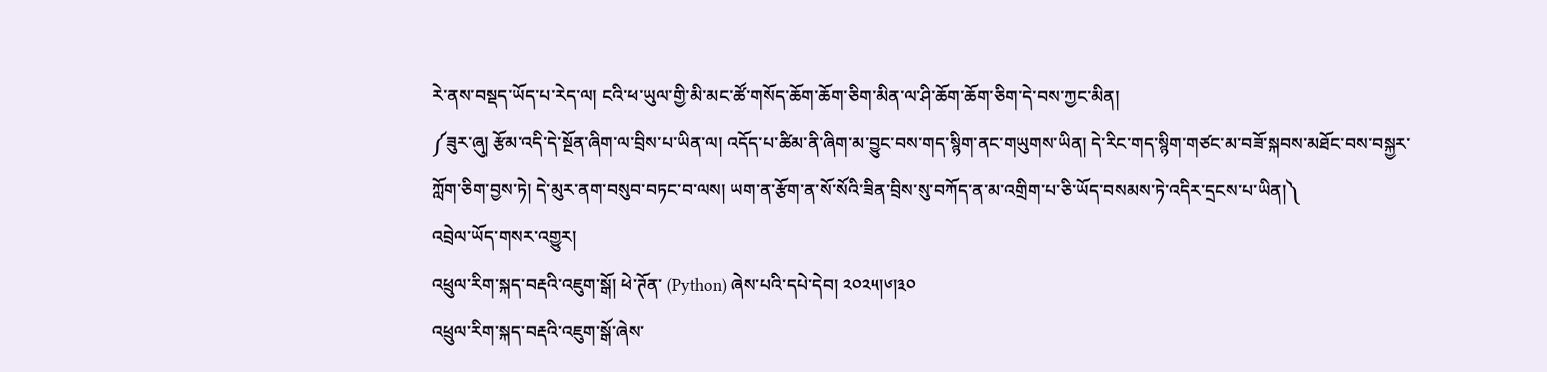རེ་ནས་བསྡད་ཡོད་པ་རེད་ལ། ངའི་ཕ་ཡུལ་གྱི་མི་མང་ཚོ་གསོད་ཆོག་ཆོག་ཅིག་མིན་ལ་ཤི་ཆོག་ཆོག་ཅིག་དེ་བས་ཀྱང་མིན།
༼ཟུར་ཞུ། རྩོམ་འདི་དེ་སྔོན་ཞིག་ལ་བྲིས་པ་ཡིན་ལ། འདོད་པ་ཚིམ་ནི་ཞིག་མ་བྱུང་བས་གད་སྙིག་ནང་གཡུགས་ཡིན། དེ་རིང་གད་སྙིག་གཙང་མ་བཟོ་སྐབས་མཐོང་བས་བསྐྱར་ཀློག་ཅིག་བྱས་ཏེ། དེ་མུར་ནག་བསུབ་བཏང་བ་ལས། ཡག་ན་རྩོག་ན་སོ་སོའི་ཟིན་བྲིས་སུ་བཀོད་ན་མ་འགྲིག་པ་ཅི་ཡོད་བསམས་ཏེ་འདིར་དྲངས་པ་ཡིན།༽
འབྲེལ་ཡོད་གསར་འགྱུར།
འཕྲུལ་རིག་སྐད་བརྡའི་འཇུག་སྒོ། ཕེ་ཊོན་ (Python) ཞེས་པའི་དཔེ་དེབ། ༢༠༢༥།༦།༣༠
འཕྲུལ་རིག་སྐད་བརྡའི་འཇུག་སྒོ་ཞེས་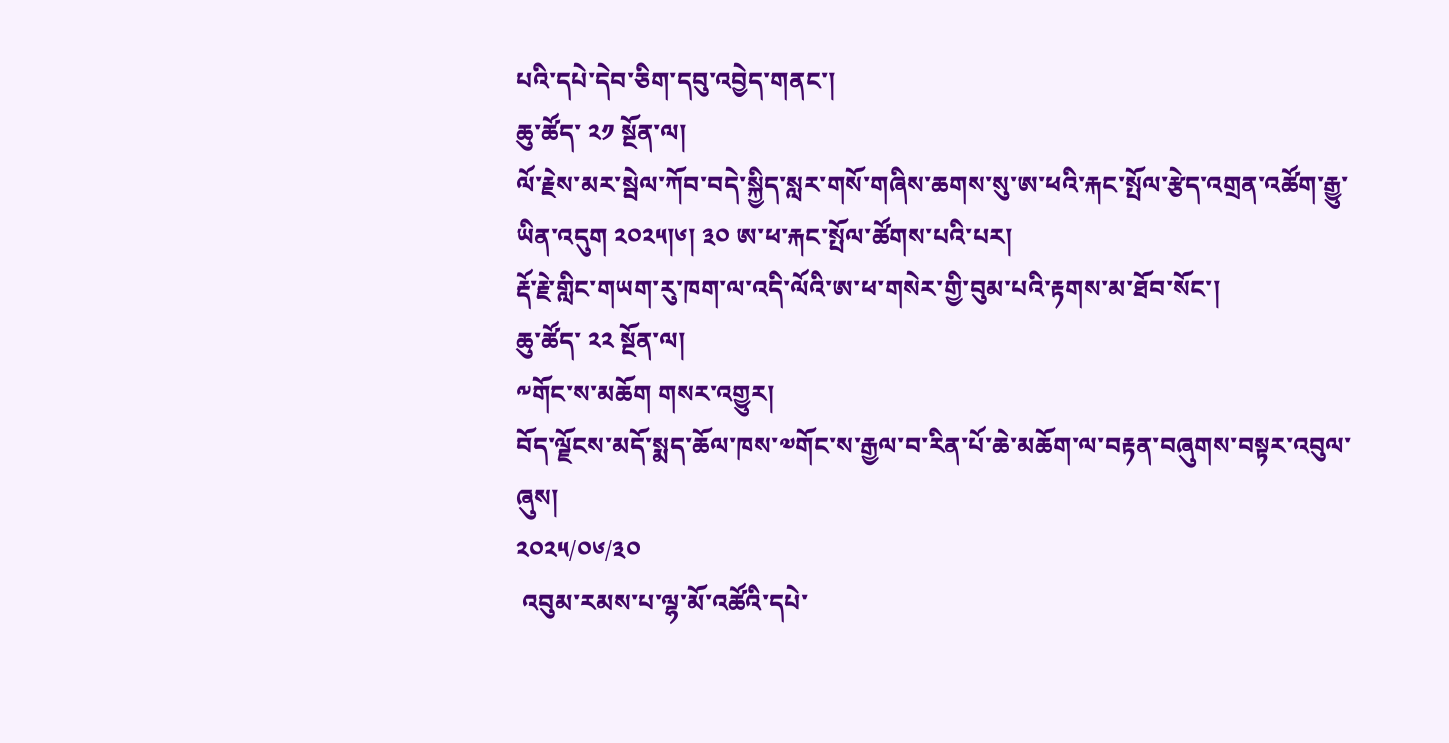པའི་དཔེ་དེབ་ཅིག་དབུ་འབྱེད་གནང་།
ཆུ་ཚོད་ ༢༡ སྔོན་ལ།
ལོ་རྗེས་མར་སྦེལ་ཀོབ་བདེ་སྐྱིད་སླར་གསོ་གཞིས་ཆགས་སུ་ཨ་ཕའི་རྐང་སྤོལ་རྩེད་འགྲན་འཚོག་རྒྱུ་ཡིན་འདུག ༢༠༢༥།༦། ༣༠ ཨ་ཕ་རྐང་སྤོལ་ཚོགས་པའི་པར།
རྡོ་རྗེ་གླིང་གཡག་རུ་ཁག་ལ་འདི་ལོའི་ཨ་ཕ་གསེར་གྱི་བུམ་པའི་རྟགས་མ་ཐོབ་སོང་།
ཆུ་ཚོད་ ༢༢ སྔོན་ལ།
༸གོང་ས་མཆོག གསར་འགྱུར།
བོད་ལྗོངས་མདོ་སྨད་ཆོལ་ཁས་༧གོང་ས་རྒྱལ་བ་རིན་པོ་ཆེ་མཆོག་ལ་བརྟན་བཞུགས་བསྟར་འབུལ་ཞུས།
༢༠༢༥/༠༦/༣༠
 འབུམ་རམས་པ་ལྷ་མོ་འཚོའི་དཔེ་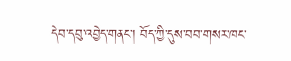དེབ་དབུ་འབྱེད་གནང་། བོད་ཀྱི་དུས་བབ་གསར་ཁང་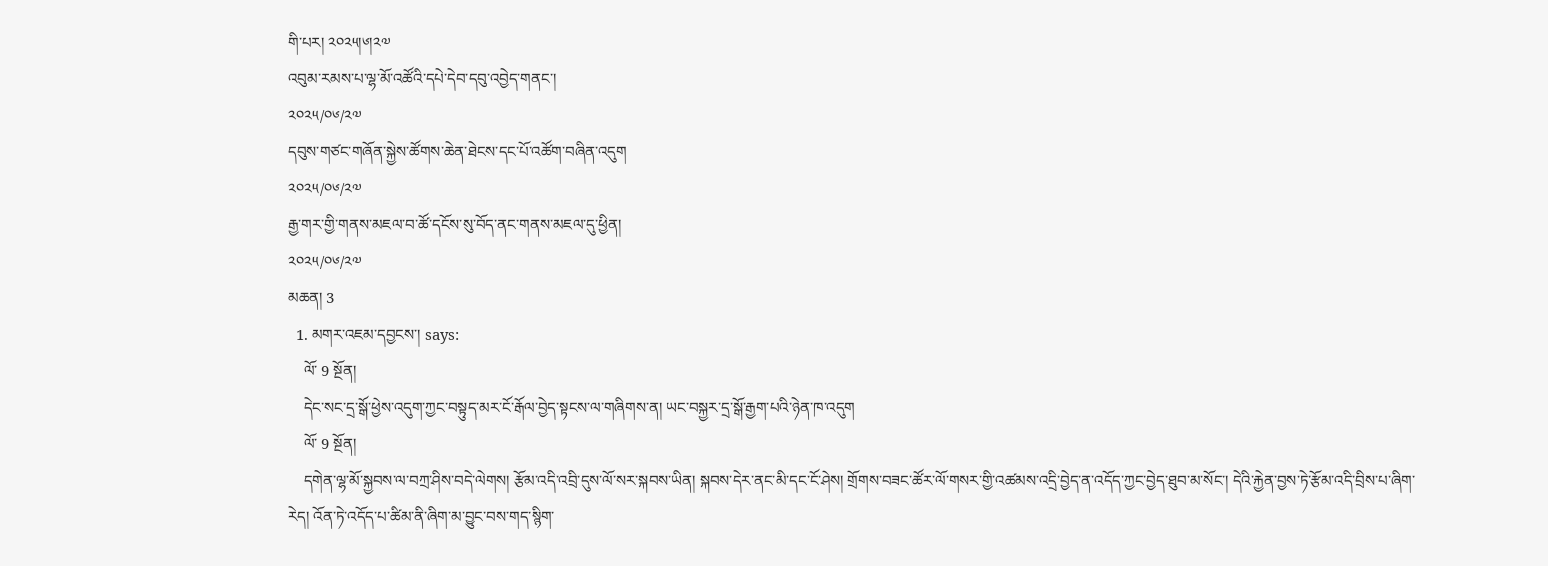གི་པར། ༢༠༢༥།༦།༢༧
འབུམ་རམས་པ་ལྷ་མོ་འཚོའི་དཔེ་དེབ་དབུ་འབྱེད་གནང་།
༢༠༢༥/༠༦/༢༧
དབུས་གཙང་གཞོན་སྐྱེས་ཚོགས་ཆེན་ཐེངས་དང་པོ་འཚོག་བཞིན་འདུག
༢༠༢༥/༠༦/༢༧
རྒྱ་གར་གྱི་གནས་མཇལ་བ་ཚོ་དངོས་སུ་བོད་ནང་གནས་མཇལ་དུ་ཕྱིན།
༢༠༢༥/༠༦/༢༧
མཆན། 3
  1. མགར་འཇམ་དབྱངས་། says:
    ལོ་ 9 སྔོན།
    དེང་སང་དྲ་སྒོ་ཕྱེས་འདུག་ཀྱང་བསྟུད་མར་ངོ་རྒོལ་བྱེད་སྟངས་ལ་གཞིགས་ན། ཡང་བསྐྱར་དྲ་སྒོ་རྒྱག་པའི་ཉེན་ཁ་འདུག
    ལོ་ 9 སྔོན།
    དགེན་ལྷ་མོ་སྐྱབས་ལ་བཀྲ་ཤིས་བདེ་ལེགས། རྩོམ་འདི་འབྲི་དུས་ལོ་སར་སྐབས་ཡིན། སྐབས་དེར་ནང་མི་དང་ངོ་ཤེས། གྲོགས་བཟང་ཚོར་ལོ་གསར་གྱི་འཚམས་འདྲི་བྱེད་ན་འདོད་ཀྱང་བྱེད་ཐུབ་མ་སོང་། དེའི་རྐྱེན་བྱས་ཏེ་རྩོམ་འདི་བྲིས་པ་ཞིག་རེད། འོན་ཏེ་འདོད་པ་ཚིམ་ནི་ཞིག་མ་བྱུང་བས་གད་སྙིག་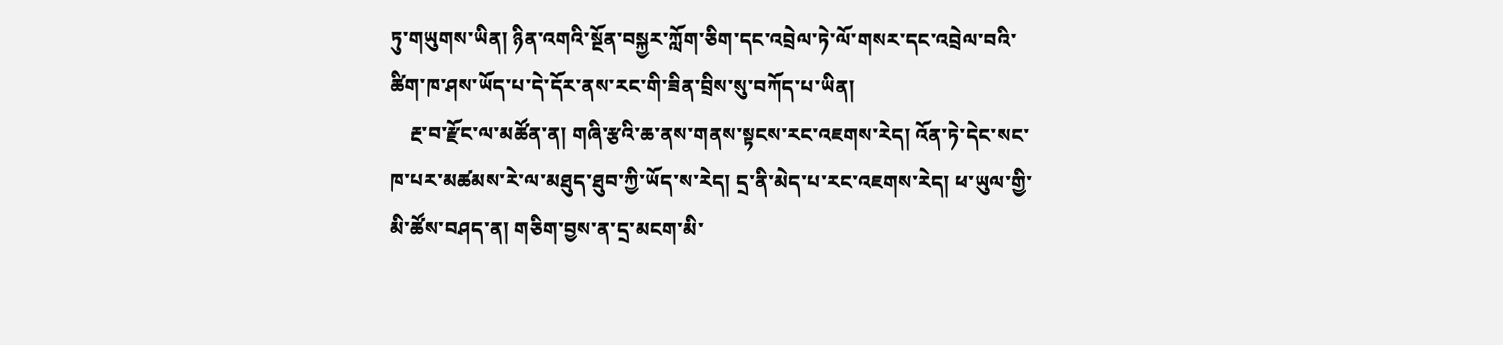ཏུ་གཡུགས་ཡིན། ཉིན་འགའི་སྔོན་བསྐྱར་ཀློག་ཅིག་དང་འབྲེལ་ཏེ་ལོ་གསར་དང་འབྲེལ་བའི་ཚིག་ཁ་ཤས་ཡོད་པ་དེ་དོར་ནས་རང་གི་ཟིན་བྲིས་སུ་བཀོད་པ་ཡིན།
    རྔ་བ་རྫོང་ལ་མཚོན་ན། གཞི་རྩའི་ཆ་ནས་གནས་སྟངས་རང་འཇགས་རེད། འོན་ཏེ་དེང་སང་ཁ་པར་མཚམས་རེ་ལ་མཐུད་ཐུབ་ཀྱི་ཡོད་ས་རེད། དྲ་ནི་མེད་པ་རང་འཇགས་རེད། ཕ་ཡུལ་གྱི་མི་ཚོས་བཤད་ན། གཅིག་བྱས་ན་དྲ་མངག་མི་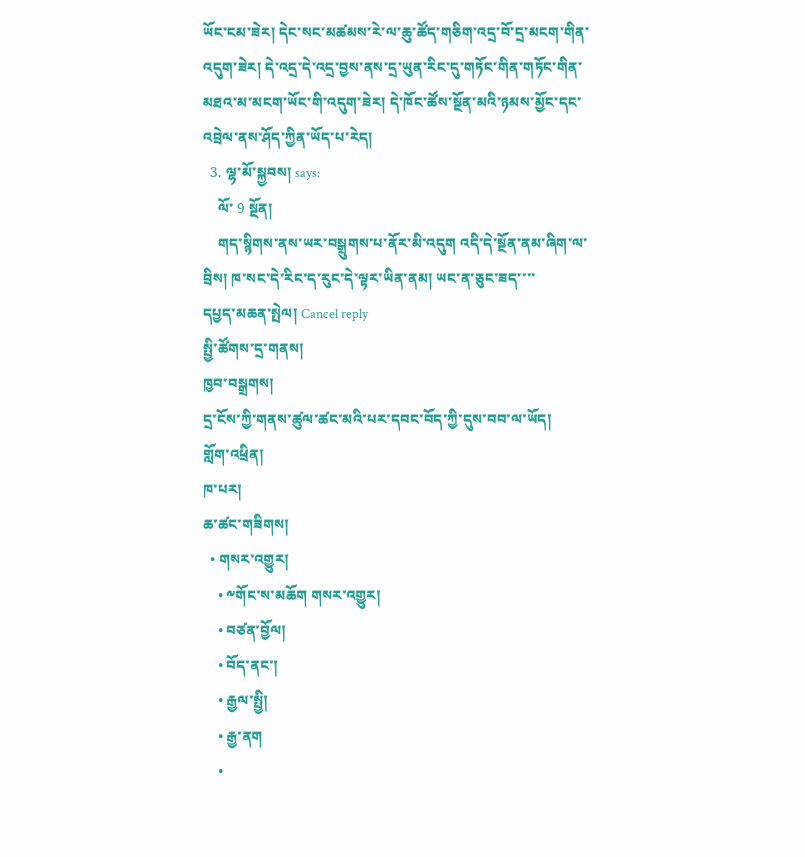ཡོང་ངམ་ཟེར། དེང་སང་མཚམས་རེ་ལ་ཆུ་ཚོད་གཅིག་འདྲ་བོ་དྲ་མངག་གིན་འདུག་ཟེར། དེ་འདྲ་དེ་འདྲ་བྱས་ནས་དྲ་ཡུན་རིང་དུ་གཏོང་གིན་གཏོང་གིན་མཐའ་མ་མངག་ཡོང་གི་འདུག་ཟེར། དེ་ཁོང་ཚོས་སྔོན་མའི་ཉམས་མྱོང་དང་འབྲེལ་ནས་ཤོད་ཀྱིན་ཡོད་པ་རེད།
  3. ལྷ་མོ་སྐྱབས། says:
    ལོ་ 9 སྔོན།
    གད་སྙིགས་ནས་ཡར་བསྒྲུགས་པ་ནོར་མི་འདུག འདི་དེ་སྔོན་ནམ་ཞིག་ལ་བྲིས། ཁ་སང་དེ་རིང་ད་རུང་དེ་ལྟར་ཡིན་ནམ། ཡང་ན་ཅུང་ཟད་་་་
དཔྱད་མཆན་སྤེལ། Cancel reply
སྤྱི་ཚོགས་དྲ་གནས།
ཁྱབ་བསྒྲགས།
དྲ་ངོས་ཀྱི་གནས་ཚུལ་ཚང་མའི་པར་དབང་བོད་ཀྱི་དུས་བབ་ལ་ཡོད།
གློག་འཕྲིན།
ཁ་པར།
ཆ་ཚང་གཟིགས།
  • གསར་འགྱུར།
    • ༸གོང་ས་མཆོག གསར་འགྱུར།
    • བཙན་བྱོལ།
    • བོད་ནང་།
    • རྒྱལ་སྤྱི།
    • རྒྱ་ནག
    •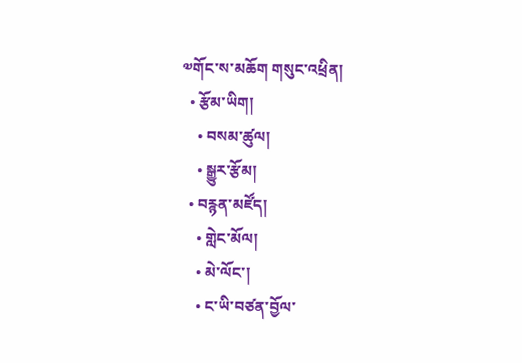༧གོང་ས་མཆོག གསུང་འཕྲིན།
  • རྩོམ་ཡིག།
    • བསམ་ཚུལ།
    • སྒྱུར་རྩོམ།
  • བརྙན་མཛོད།
    • གླེང་མོལ།
    • མེ་ལོང་།
    • ང་ཡི་བཙན་བྱོལ་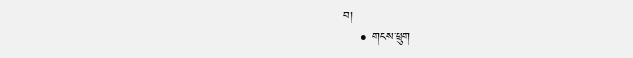བ།
    • གངས་ཕྲུག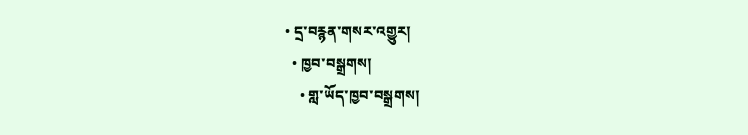• དྲ་བརྙན་གསར་འགྱུར།
  • ཁྱབ་བསྒྲགས།
    • གླ་ཡོད་ཁྱབ་བསྒྲགས།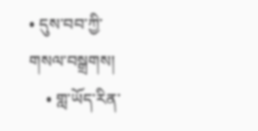• དུས་བབ་ཀྱི་གསལ་བསྒྲགས།
    • གླ་ཡོད་རིན་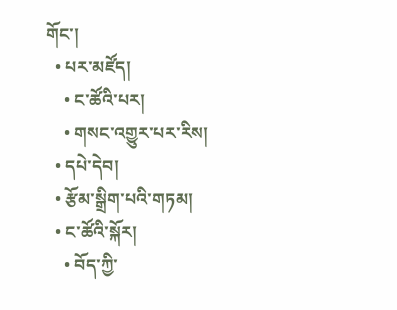གོང་།
  • པར་མཛོད།
    • ང་ཚོའི་པར།
    • གསང་འགྱུར་པར་རིས།
  • དཔེ་དེབ།
  • རྩོམ་སྒྲིག་པའི་གཏམ།
  • ང་ཚོའི་སྐོར།
    • བོད་ཀྱི་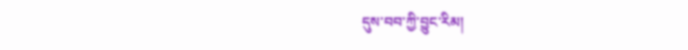དུས་བབ་ཀྱི་བྱུང་རིམ།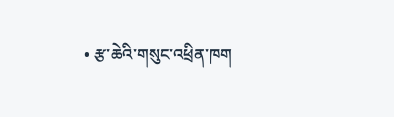• རྩ་ཆེའི་གསུང་འཕྲིན་ཁག